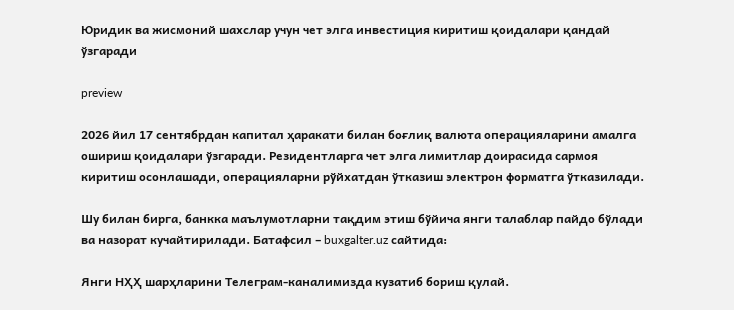Юридик ва жисмоний шахслар учун чет элга инвестиция киритиш қоидалари қандай ўзгаради

preview

2026 йил 17 сентябрдан капитал ҳаракати билан боғлиқ валюта операцияларини амалга ошириш қоидалари ўзгаради. Резидентларга чет элга лимитлар доирасида сармоя киритиш осонлашади, операцияларни рўйхатдан ўтказиш электрон форматга ўтказилади.

Шу билан бирга, банкка маълумотларни тақдим этиш бўйича янги талаблар пайдо бўлади ва назорат кучайтирилади. Батафсил – buxgalter.uz сайтида:

Янги НҲҲ шарҳларини Телеграм-каналимизда кузатиб бориш қулай.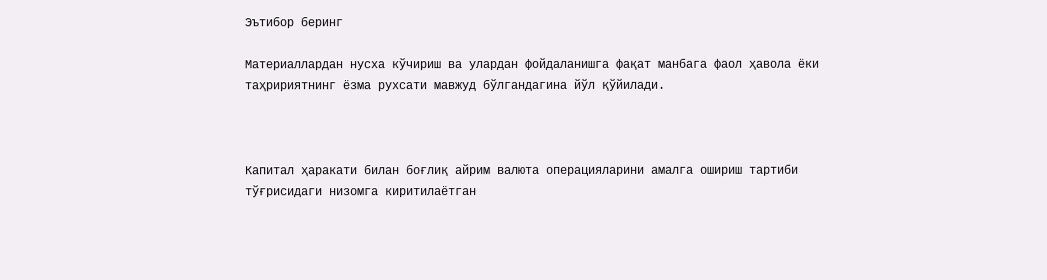Эътибор беринг

Материаллардан нусха кўчириш ва улардан фойдаланишга фақат манбага фаол ҳавола ёки таҳририятнинг ёзма рухсати мавжуд бўлгандагина йўл қўйилади.



Капитал ҳаракати билан боғлиқ айрим валюта операцияларини амалга ошириш тартиби тўғрисидаги низомга киритилаётган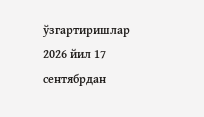ўзгартиришлар   2026 йил 17 сентябрдан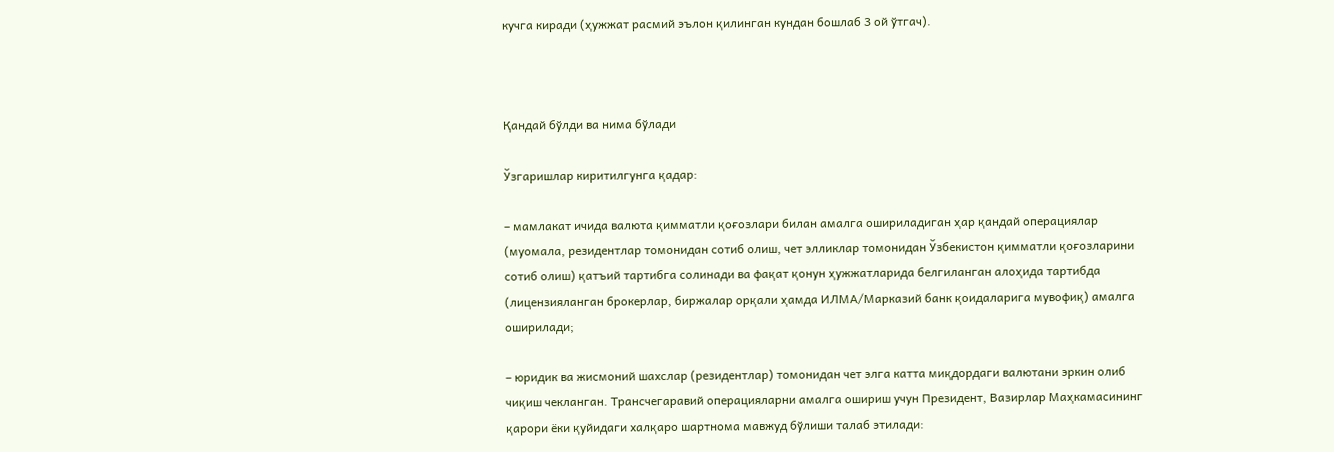кучга киради (ҳужжат расмий эълон қилинган кундан бошлаб 3 ой ўтгач).



Қандай бўлди ва нима бўлади

Ўзгаришлар киритилгунга қадар:

– мамлакат ичида валюта қимматли қоғозлари билан амалга ошириладиган ҳар қандай операциялар (муомала, резидентлар томонидан сотиб олиш, чет элликлар томонидан Ўзбекистон қимматли қоғозларини сотиб олиш) қатъий тартибга солинади ва фақат қонун ҳужжатларида белгиланган алоҳида тартибда (лицензияланган брокерлар, биржалар орқали ҳамда ИЛМА/Марказий банк қоидаларига мувофиқ) амалга оширилади;

– юридик ва жисмоний шахслар (резидентлар) томонидан чет элга катта миқдордаги валютани эркин олиб чиқиш чекланган. Трансчегаравий операцияларни амалга ошириш учун Президент, Вазирлар Маҳкамасининг қарори ёки қуйидаги халқаро шартнома мавжуд бўлиши талаб этилади: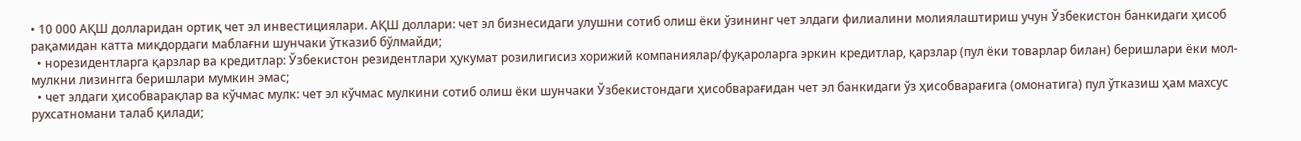• 10 000 АҚШ долларидан ортиқ чет эл инвестициялари. АҚШ доллари: чет эл бизнесидаги улушни сотиб олиш ёки ўзининг чет элдаги филиалини молиялаштириш учун Ўзбекистон банкидаги ҳисоб рақамидан катта миқдордаги маблағни шунчаки ўтказиб бўлмайди;
  • норезидентларга қарзлар ва кредитлар: Ўзбекистон резидентлари ҳукумат розилигисиз хорижий компаниялар/фуқароларга эркин кредитлар, қарзлар (пул ёки товарлар билан) беришлари ёки мол-мулкни лизингга беришлари мумкин эмас;
  • чет элдаги ҳисобварақлар ва кўчмас мулк: чет эл кўчмас мулкини сотиб олиш ёки шунчаки Ўзбекистондаги ҳисобварағидан чет эл банкидаги ўз ҳисобварағига (омонатига) пул ўтказиш ҳам махсус рухсатномани талаб қилади;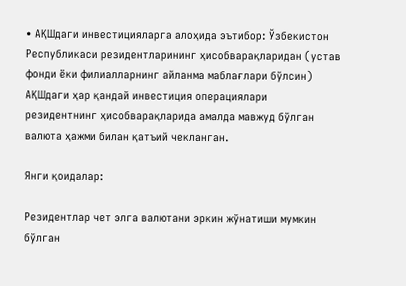• АҚШдаги инвестицияларга алоҳида эътибор: Ўзбекистон Республикаси резидентларининг ҳисобварақларидан (устав фонди ёки филиалларнинг айланма маблағлари бўлсин) АҚШдаги ҳар қандай инвестиция операциялари резидентнинг ҳисобварақларида амалда мавжуд бўлган валюта ҳажми билан қатъий чекланган.

Янги қоидалар:

Резидентлар чет элга валютани эркин жўнатиши мумкин бўлган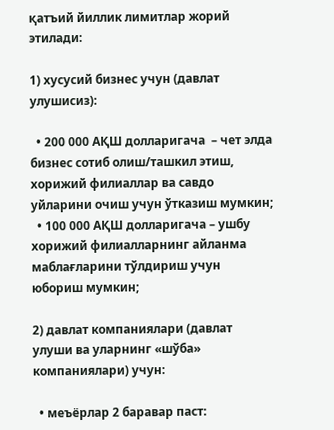қатъий йиллик лимитлар жорий этилади:

1) хусусий бизнес учун (давлат улушисиз):

  • 200 000 АҚШ долларигача  – чет элда бизнес сотиб олиш/ташкил этиш, хорижий филиаллар ва савдо уйларини очиш учун ўтказиш мумкин;
  • 100 000 АҚШ долларигача – ушбу хорижий филиалларнинг айланма маблағларини тўлдириш учун юбориш мумкин;

2) давлат компаниялари (давлат улуши ва уларнинг «шўба» компаниялари) учун:

  • меъёрлар 2 баравар паст: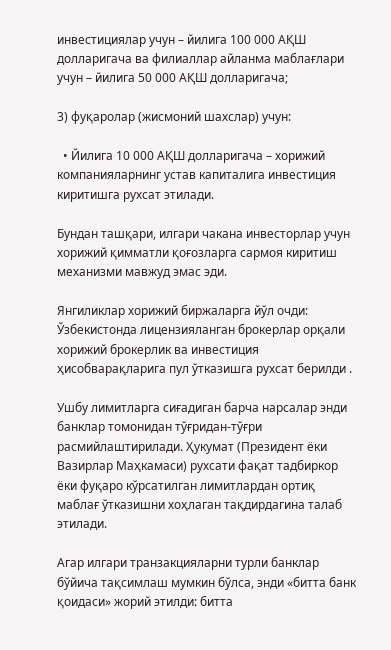инвестициялар учун – йилига 100 000 АҚШ долларигача ва филиаллар айланма маблағлари учун – йилига 50 000 АҚШ долларигача;

3) фуқаролар (жисмоний шахслар) учун:

  • Йилига 10 000 АҚШ долларигача – хорижий компанияларнинг устав капиталига инвестиция киритишга рухсат этилади.

Бундан ташқари, илгари чакана инвесторлар учун хорижий қимматли қоғозларга сармоя киритиш механизми мавжуд эмас эди.

Янгиликлар хорижий биржаларга йўл очди: Ўзбекистонда лицензияланган брокерлар орқали хорижий брокерлик ва инвестиция ҳисобварақларига пул ўтказишга рухсат берилди .

Ушбу лимитларга сиғадиган барча нарсалар энди банклар томонидан тўғридан-тўғри расмийлаштирилади. Ҳукумат (Президент ёки Вазирлар Маҳкамаси) рухсати фақат тадбиркор ёки фуқаро кўрсатилган лимитлардан ортиқ маблағ ўтказишни хоҳлаган тақдирдагина талаб этилади.

Агар илгари транзакцияларни турли банклар бўйича тақсимлаш мумкин бўлса, энди «битта банк қоидаси» жорий этилди: битта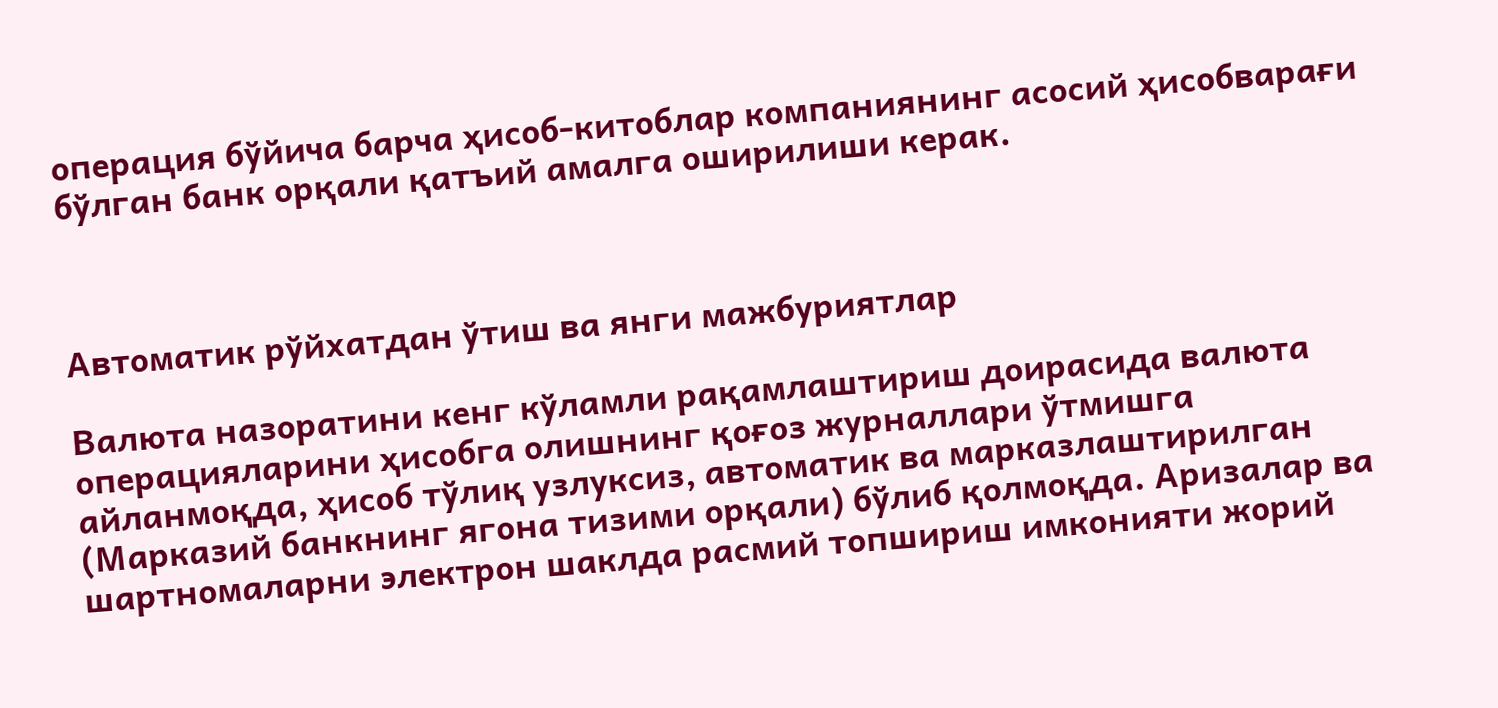операция бўйича барча ҳисоб-китоблар компаниянинг асосий ҳисобварағи бўлган банк орқали қатъий амалга оширилиши керак.



Автоматик рўйхатдан ўтиш ва янги мажбуриятлар

Валюта назоратини кенг кўламли рақамлаштириш доирасида валюта операцияларини ҳисобга олишнинг қоғоз журналлари ўтмишга айланмоқда, ҳисоб тўлиқ узлуксиз, автоматик ва марказлаштирилган (Марказий банкнинг ягона тизими орқали) бўлиб қолмоқда. Аризалар ва шартномаларни электрон шаклда расмий топшириш имконияти жорий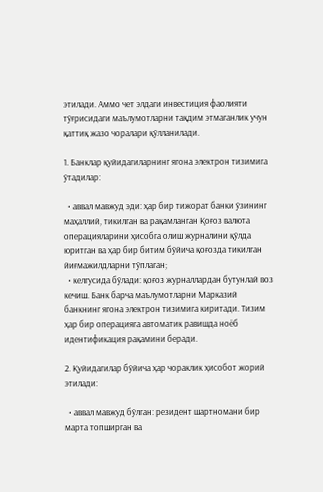этилади. Аммо чет элдаги инвестиция фаолияти тўғрисидаги маълумотларни тақдим этмаганлик учун қаттиқ жазо чоралари қўлланилади.

1. Банклар қуйидагиларнинг ягона электрон тизимига ўтадилар:

  • аввал мавжуд эди: ҳар бир тижорат банки ўзининг маҳаллий, тикилган ва рақамланган Қоғоз валюта операцияларини ҳисобга олиш журналини қўлда юритган ва ҳар бир битим бўйича қоғозда тикилган йиғмажилдларни тўплаган;
  • келгусида бўлади: қоғоз журналлардан бутунлай воз кечиш. Банк барча маълумотларни Марказий банкнинг ягона электрон тизимига киритади. Тизим ҳар бир операцияга автоматик равишда ноёб идентификация рақамини беради.

2. Қуйидагилар бўйича ҳар чораклик ҳисобот жорий этилади:

  • аввал мавжуд бўлган: резидент шартномани бир марта топширган ва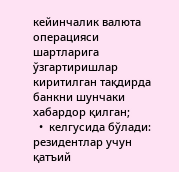кейинчалик валюта операцияси шартларига ўзгартиришлар киритилган тақдирда банкни шунчаки хабардор қилган;
  •  келгусида бўлади: резидентлар учун қатъий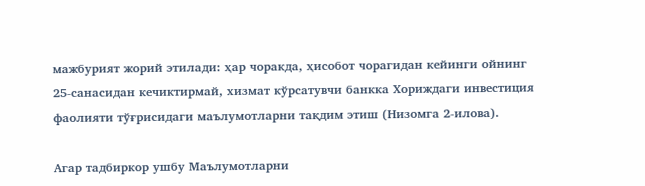мажбурият жорий этилади: ҳар чоракда, ҳисобот чорагидан кейинги ойнинг 25-санасидан кечиктирмай, хизмат кўрсатувчи банкка Хориждаги инвестиция фаолияти тўғрисидаги маълумотларни тақдим этиш (Низомга 2-илова).

Агар тадбиркор ушбу Маълумотларни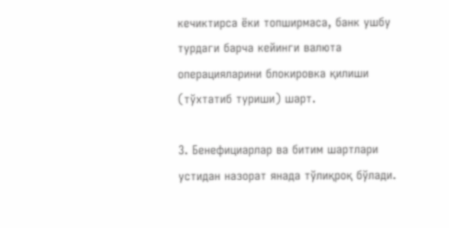кечиктирса ёки топширмаса, банк ушбу турдаги барча кейинги валюта операцияларини блокировка қилиши (тўхтатиб туриши) шарт.

3. Бенефициарлар ва битим шартлари устидан назорат янада тўлиқроқ бўлади.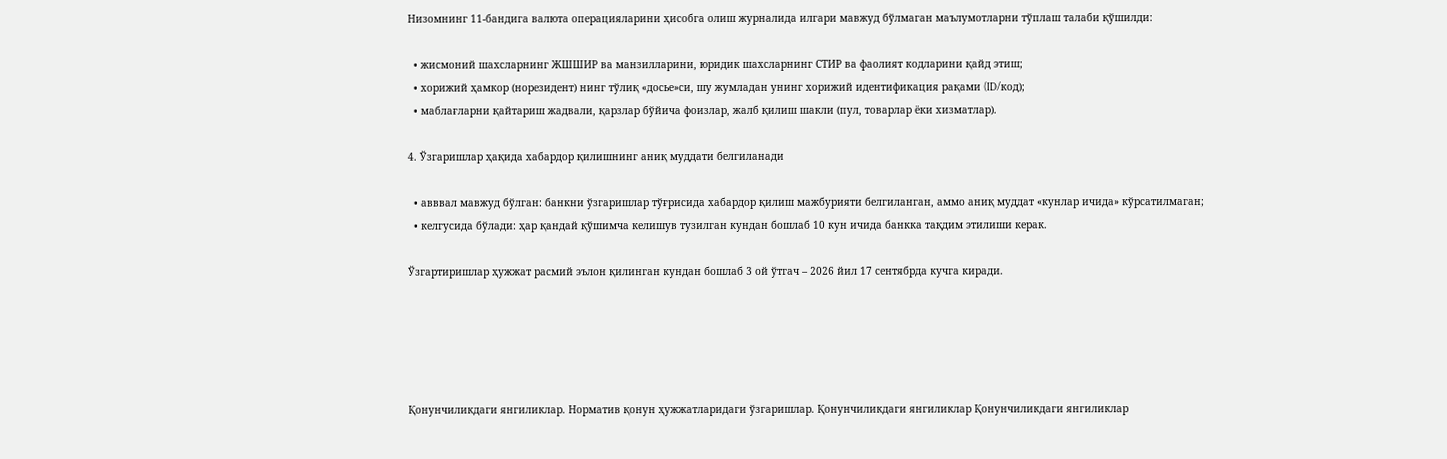Низомнинг 11-бандига валюта операцияларини ҳисобга олиш журналида илгари мавжуд бўлмаган маълумотларни тўплаш талаби қўшилди:

  • жисмоний шахсларнинг ЖШШИР ва манзилларини, юридик шахсларнинг СТИР ва фаолият кодларини қайд этиш;
  • хорижий ҳамкор (норезидент) нинг тўлиқ «досье»си, шу жумладан унинг хорижий идентификация рақами (ID/код);
  • маблағларни қайтариш жадвали, қарзлар бўйича фоизлар, жалб қилиш шакли (пул, товарлар ёки хизматлар).

4. Ўзгаришлар ҳақида хабардор қилишнинг аниқ муддати белгиланади

  • авввал мавжуд бўлган: банкни ўзгаришлар тўғрисида хабардор қилиш мажбурияти белгиланган, аммо аниқ муддат «кунлар ичида» кўрсатилмаган;
  • келгусида бўлади: ҳар қандай қўшимча келишув тузилган кундан бошлаб 10 кун ичида банкка тақдим этилиши керак.

Ўзгартиришлар ҳужжат расмий эълон қилинган кундан бошлаб 3 ой ўтгач – 2026 йил 17 сентябрда кучга киради.





Қонунчиликдаги янгиликлар. Норматив қонун ҳужжатларидаги ўзгаришлар. Қонунчиликдаги янгиликлар Қонунчиликдаги янгиликлар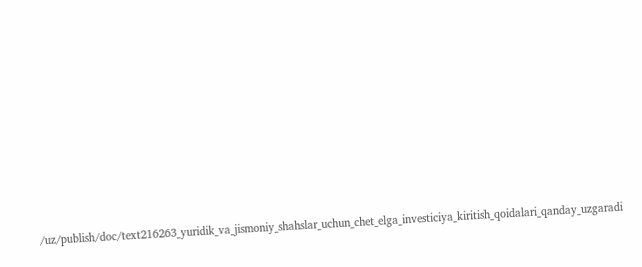/uz/publish/doc/text216263_yuridik_va_jismoniy_shahslar_uchun_chet_elga_investiciya_kiritish_qoidalari_qanday_uzgaradi